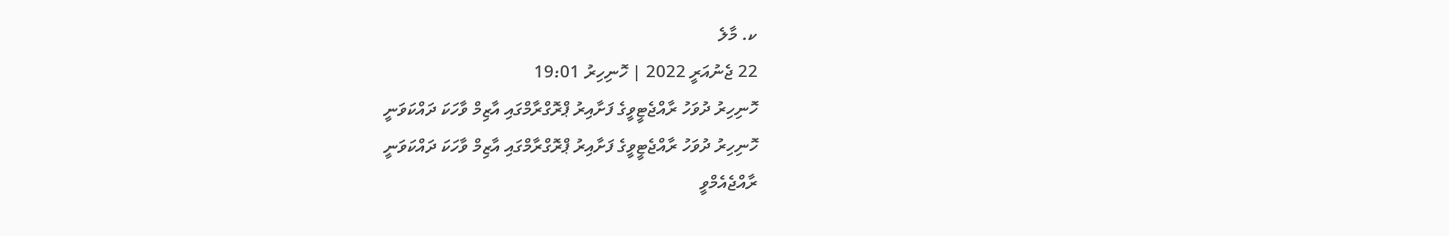ކ. މާލެ
22 ޖެނުއަރީ 2022 | ހޮނިހިރު 19:01
ހޮނިހިރު ދުވަހު ރާއްޖެޓީވީގެ ފަށާއިރު ޕްރޮގްރާމްގައި އާޒިމް ވާހަކަ ދައްކަވަނީ
ހޮނިހިރު ދުވަހު ރާއްޖެޓީވީގެ ފަށާއިރު ޕްރޮގްރާމްގައި އާޒިމް ވާހަކަ ދައްކަވަނީ
ރާއްޖެއެމްވީ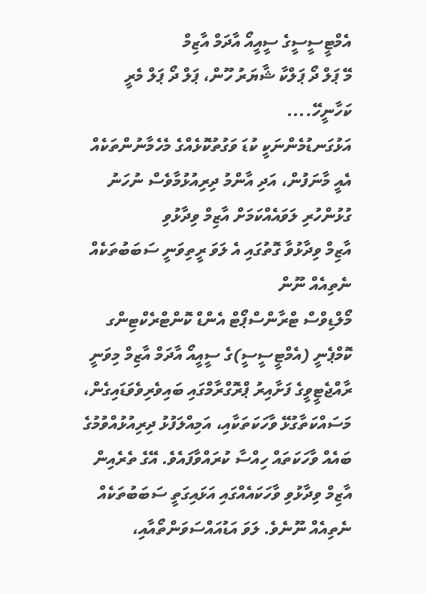އެމްޓީސީސީގެ ސީއީއޯ އާދަމް އާޒިމް
މޭ ޕަލް ދޯ ޕަލްކާ ޝާޔަރު ހޫން، ޕަލް ދޯ ޕަލް މެރީ ކަހާނީހޭ....
އަޅުގަނޑުމެންނަކީ ކުޑަ ވަގުތުކޮޅެއްގެ މެހެމާނުންތަކެއް
އެއީ މާނަފުން، އަދި އާންމު ދިރިއުޅުމާވެސް ނުހަނު ގުޅުންހުރި ލަވައެއްކަމަށް އާޒިމް ވިދާޅުވި
އާޒިމް ވިދާޅުވާ ގޮތުގައި އެ ލަވަ ރީތިވަނީ ސަބަބުތަކެއް ނެތިއެއް ނޫން
މޯލްޑިވްސް ޓްރާންސްޕޯޓް އެންޑް ކޮންޓްރެކްޓިންގ ކޮމްޕެނީ (އެމްޓީސީސީ)ގެ ސީއީއޯ އާދަމް އާޒިމް މިވަނީ ރާއްޖެޓީވީގެ ފަށާއިރު ޕްރޮގްރާމްގައި ބައިވެރިވެވަޑައިގެން، މަސައްކަތާގުޅޭ ވާހަކަތަކާއި، އަމިއްލަފުޅު ދިރިއުޅުއްވުމުގެ ބައެއް ވާހަކަތައް ހިއްސާ ކުރައްވާފައެވެ. އޭގެ ތެރެއިން އާޒިމް ވިދާޅުވި ވާހަކައެއްގައި އަޅައިގަތީ ސަބަބުތަކެއް ނެތިއެއް ނޫނެވެ. ލަވަ އަޑުއައްސަވަންތޯއާއި،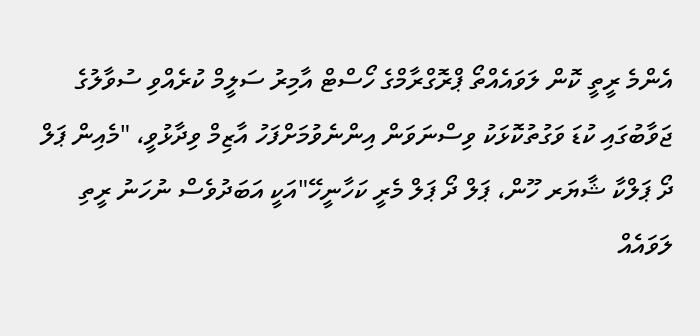އެންމެ ރީތީ ކޮން ލަވައެއްތޯ ޕްރޮގްރާމްގެ ހޯސްޓް އާމިރު ސަލީމް ކުރެއްވި ސުވާލުގެ ޖަވާބުގައި ކުޑަ ވަގުތުކޮޅަކު ވިސްނަވަން އިންނެވުމަށްފަހު އާޒިމް ވިދާޅުވީ، "މެއިން ޕަލް ދޯ ޕަލްކާ ޝާޔަރ ހޫން، ޕަލް ދޯ ޕަލް މެރީ ކަހާނީހޭ"އަކީ އަބަދުވެސް ނުހަނު ރީތި ލަވައެއް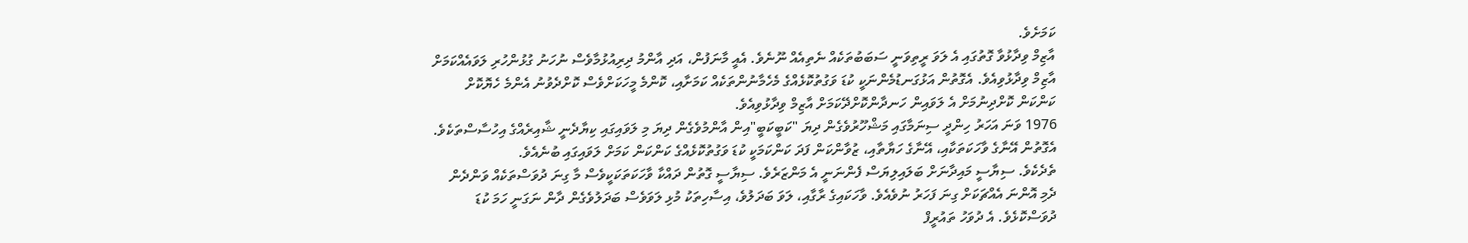ކަމަށެވެ.
އާޒިމް ވިދާޅުވާ ގޮތުގައި އެ ލަވަ ރީތިވަނީ ސަބަބުތަކެއް ނެތިއެއް ނޫނެވެ. އެއީ މާނަފުން، އަދި އާންމު ދިރިއުޅުމާވެސް ނުހަނު ގުޅުންހުރި ލަވައެއްކަމަށް އާޒިމް ވިދާޅުވިއެވެ. އެގޮތުން އަޅުގަނޑުމެންނަކީ ކުޑަ ވަގުތުކޮޅެއްގެ މެހެމާނުންތަކެއް ކަމަށާއި، ކޮންމެ މީހަކަށްވެސް ކޮށްދެވުނު އެންމެ ހެޔޮކޮށް ކަންކަން ކޮށްދިނުމަށް އެ ލަވައިން ހަނދާންކޮށްދޭކަމަށް އާޒިމް ވިދާޅުވިއެވެ.
1976 ވަނަ އަހަރު ހިންދީ ސިނަމާގައި މަޝްހޫރުވެގެން ދިޔަ "ކަބީކަބީ"އިން އާންމުވެގެން ދިޔަ މި ލަވައިގައި ކިޔާދެނީ ޝާއިރެއްގެ އިހުސާސްތަކެވެ. އެގޮތުން އޭނާގެ ވާހަކަތަކާއި، އޭނާގެ ހަޔާތާއި، ޒުވާންކަން ފަދަ ކަންކަމަކީ ކުޑަ ވަގުތުކޮޅެއްގެ ކަންކަން ކަމަށް ލަވައިގައި ބުނެއެވެ.
ތެދެކެވެ. ސިޔާސީ މައިދާނަށް ބަލައިލިޔަސް ފެންނަނީ އެ މަންޒަރެވެ. ސިޔާސީ ގޮތުން ދައްކާ ވާހަކަތަކަކީވެސް މާ ގިނަ ދުވަސްތަކެއް ވަންދެން ދެމި އޮންނަ އެއްޗަކަށް ގިނަ ފަހަރު ނުވެއެވެ. ވާހަކައިގެ ރާގާއި، ލަވަ ބަދަލުވެ، އިސާހިތަކު މުޅި ލަވަވެސް ބަދަލުވެގެން ދާން ނަގަނީ ހަމަ ކުޑަ ދުވަސްކޮޅެވެ. އެ ދުވަހު ތައުރީފް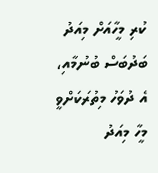ކުރި މީހާއަށް މިއަދު ބަދުބަސް ބުނުމާއި، އެ ދުވަހު މިތުރަކަށްވީ މީހާ މިއަދު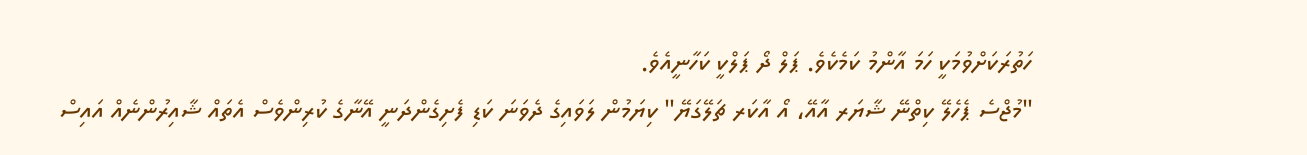ހަތުރަކަށްވުމަކީ ހަމަ އާންމު ކަމެކެވެ. ޕަލް ދޯ ޕަލްކީ ކަހާނީއެވެ.
"މުޖްސެ ޕެހެލޭ ކިތްނޭ ޝާޔަރ އާއޭ، އޯ އާކަރ ޗަލޭގަޔޭ" ކިޔަމުން ލަވައިގެ ދެވަނަ ކަޑި ފެށިގެންދަނީ އޭނާގެ ކުރިންވެސް އެތައް ޝާއިރުންނެއް އައިސް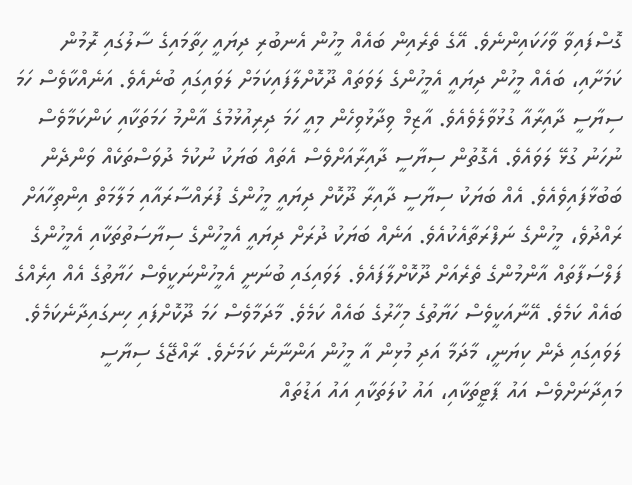ގޮސްފައިވާ ވާހަކައިންނެވެ. އޭގެ ތެރެއިން ބައެއް މީހުން އެނބުރި ދިޔައީ ހިތާމައިގެ ސާލުގައި ރޮމުން ކަމަށާއި، ބައެއް މީހުން ދިޔައީ އެމީހުންގެ ލަވަތައް ދޫކޮށްލާފައިކަމަށް ލަވައިގައި ބުނެއެވެ. އަނެއްކާވެސް ހަމަ ސިޔާސީ ދާއިރާއާ ގުޅުވާލެވެއެވެ. އާޒިމް ވިދާޅުވިހެން މިއީ ހަމަ ދިރިއުޅުމުގެ އާންމު ހަމަތަކާއި ކަންކަމާވެސް ނުހަނު ގުޅޭ ލަވައެވެ. އެގޮތުން ސިޔާސީ ދާއިރާއަށްވެސް އެތައް ބަޔަކު ނުކުމެ ދުވަސްތަކެއް ވަންދެން ބަބުޅާފައިވެއެވެ. އެއް ބަޔަކު ސިޔާސީ ދާއިރާ ދޫކޮށް ދިޔައީ މީހުންގެ ފުރައްސާރައާއި މަލާމަތް އިންތިހާއަށް ރައްދުވެ، މީހުންގެ ނަފްރަތާއެކުއެވެ. އަނެއް ބަޔަކު ދުރަށް ދިޔައީ އެމީހުންގެ ސިޔާސަތުތަކާއި އެމީހުންގެ ފަލްސަފާތައް އާންމުންގެ ތެރެއަށް ދޫކޮށްލާފައެވެ. ލަވައިގައި ބުނަނީ އެމީހުންނަކީވެސް ހަޔާތުގެ އެއް އިރެއްގެ ބައެއް ކަމެވެ. އޭނާއަކީވެސް ހަޔާތުގެ މިހާރުގެ ބައެއް ކަމެވެ. މާދަމާވެސް ހަމަ ދޫކޮށްފައި ހިނގައިދާނެކަމެވެ.
ލަވައިގައި ދެން ކިޔަނީ، މާދަމާ އަދި މުޅިން އާ މީހުން އަންނާނެ ކަމަށެވެ. ރާއްޖޭގެ ސިޔާސީ މައިދާނަށްވެސް އައު ޕާޓީތަކާއި، އައު ކުލަތަކާއި އައު އަޑުތައް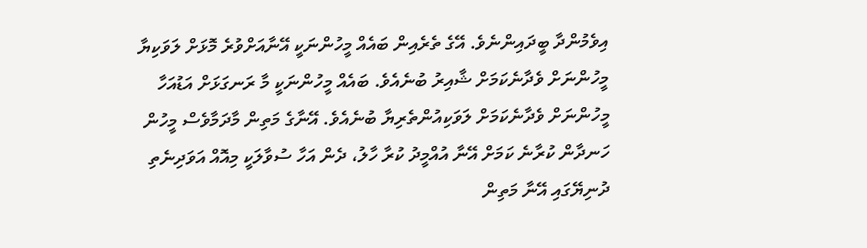އިވެމުންދާ ބީދައިންނެވެ. އޭގެ ތެރެއިން ބައެއް މީހުންނަކީ އޭނާއަށްވުރެ މޮޅަށް ލަވަކިޔާ މީހުންނަށް ވެދާނެކަމަށް ޝާއިރު ބުނެއެވެ. ބައެއް މީހުންނަކީ މާ ރަނގަޅަށް އަޑުއަހާ މީހުންނަށް ވެދާނެކަމަށް ލަވަކިއުންތެރިޔާ ބުނެއެވެ. އޭނާގެ މަތިން މާދަމާވެސް މީހުން ހަނދާން ކުރާނެ ކަމަށް އޭނާ އުއްމީދު ކުރާ ހާލު، ދެން އަހާ ސުވާލަކީ މިއޮއް އަވަދިނެތި ދުނިޔޭގައި އޭނާ މަތިން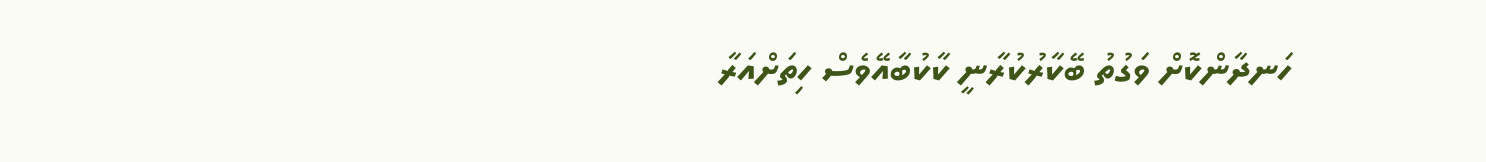ހަނދާންކޮށް ވަގުތު ބޭކާރުކުރާނީ ކާކުބާއޭވެސް ހިތަށްއަރާ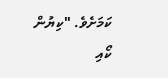ކަމަށެވެ. "ކިޔުން ކޯއި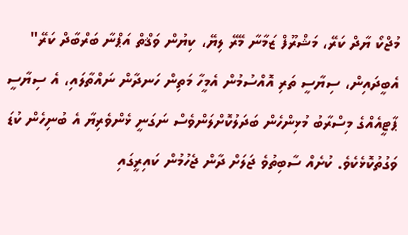މުޖްކޯ ޔާދް ކަރޭ، މަޝްރޫފް ޒަމާނާ މޭރޭ ލިޔޭ، ކިޔުން ވަޤްތް އަޕްނާ ބަރްބާދް ކަރޭ"
އެބީދައިން، ސިޔާސީ ތަރި އޮއްސުމުން އެމީހާ މަތިން ހަނދާން ނައްތާލައި، އެ ސިޔާސީ ޕާޓީއެއްގެ މިސްރާބު މުޅިންހެން ބަދަލުކޮށްލަންވެސް ނަގަނީ ޅެންވެރިޔާ އެ ބުނިހެން ކުޑަ ވަގުތުކޮޅެކެވެ. ކުށެއް ސާބިތުވެ ޖަލަށް ދާން ޖެހުމުން ކައިރީގައި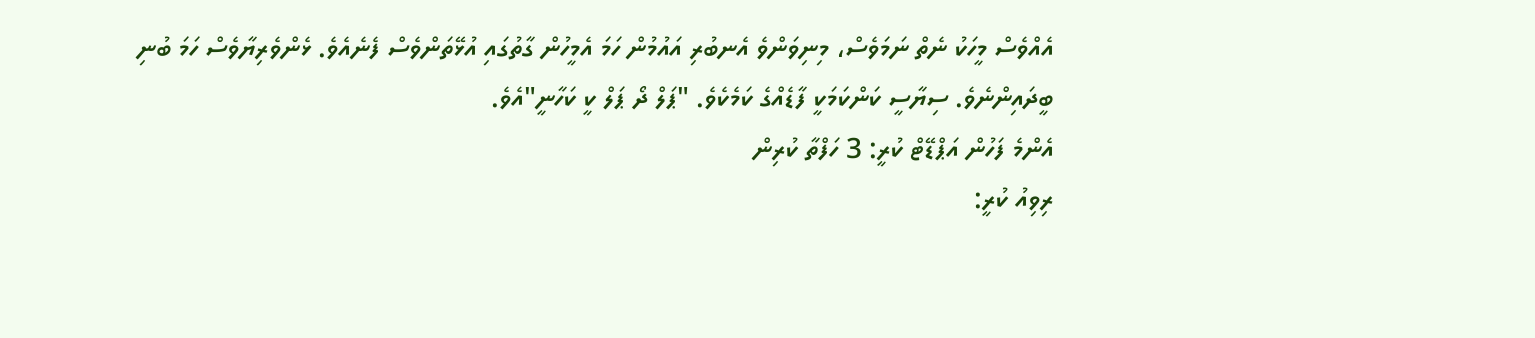އެއްވެސް މީހަކު ނެތް ނަމަވެސް، މިނިވަންވެ އެނބުރި އައުމުން ހަމަ އެމީހުން ގާތުގައި އުޅޭތަންވެސް ފެނެއެވެ. ޅެންވެރިޔާވެސް ހަމަ ބުނި ބީދައިންނެވެ. ސިޔާސީ ކަންކަމަކީ ފާޑެއްގެ ކަމެކެވެ. "ޕަލް ދޯ ޕަލް ކީ ކަހާނީ"އެވެ.
އެންމެ ފަހުން އަޕްޑޭޓް ކުރީ: 3 ހަފްތާ ކުރިން
ރިވިއު ކުރީ: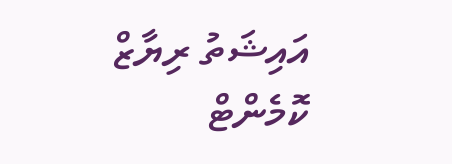އައިޝަތު ރިޔާޒް
ކޮމެންޓް